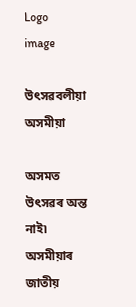Logo
image

উৎসৱবলীয়া অসমীয়া

অসমত উৎসৱৰ অন্ত নাই৷ অসমীয়াৰ জাতীয়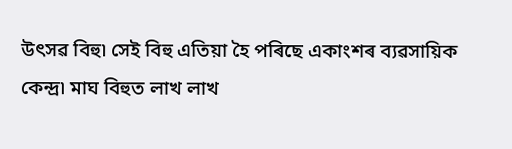উৎসৱ বিহু৷ সেই বিহু এতিয়া হৈ পৰিছে একাংশৰ ব্যৱসায়িক কেন্দ্ৰ৷ মাঘ বিহুত লাখ লাখ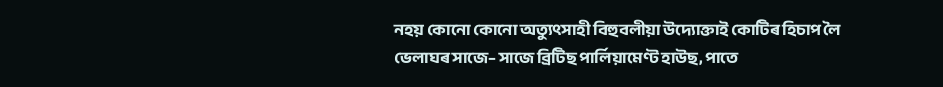নহয় কোনো কোনো অত্যুৎসাহী বিহুবলীয়া উদ্যোক্তাই কোটিৰ হিচাপ লৈ ভেলাঘৰ সাজে– সাজে ব্ৰিটিছ পাৰ্লিয়ামেণ্ট হাউছ, পাতে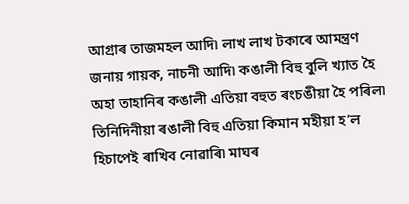আগ্ৰাৰ তাজমহল আদি৷ লাখ লাখ টকাৰে আমন্ত্ৰণ জনায় গায়ক, নাচনী আদি৷ কঙালী বিহু বুলি খ্যাত হৈ অহা তাহানিৰ কঙালী এতিয়া বহুত ৰংচঙীয়া হৈ পৰিল৷ তিনিদিনীয়া ৰঙালী বিহু এতিয়া কিমান মহীয়া হ’ল হিচাপেই ৰাখিব নোৱাৰি৷ মাঘৰ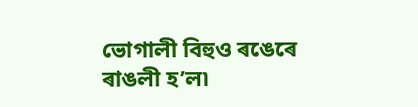ভোগালী বিহুও ৰঙেৰে ৰাঙলী হ’ল৷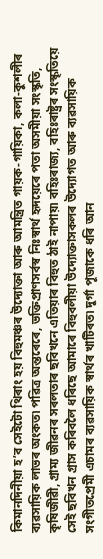কিমানদিনীয়া হ’ব সেইটো থিৰাং হয় বিহুমঞ্চৰ উদ্যোক্তা আৰু আমন্ত্ৰিত গায়ক-গায়িকা, কলা-কুশলীৰ ব্যৱসায়িক লাভৰ অংকত৷ পৱিত্ৰ অন্তৰেৰে, ভক্তিপ্ৰাণসৰ্বস্ব নিঃস্বাৰ্থ হৃদয়েৰে পতা অসমীয়া সংস্কৃতি, কৃষিজীৱী, গ্ৰাম্য জীৱনৰ সৰলতাৰ ছবিখনে এতিয়াৰ বিহুত ঠাই নাপায়৷ বহিঃৰাজ্য, বহিঃৰাষ্ট্ৰৰ সংস্কৃতিয়ে সেই ছবিখন গ্ৰাস কৰিবলৈ ধৰিছে আমাৰে বিহুবলীয়া উদ্যোক্তাসকলৰ উদ্যোগত আৰু ব্যৱসায়িক সংগীতপ্ৰেমী এচামৰ ব্যৱসায়িক স্বাৰ্থৰ খাটিৰত৷ দুৰ্গা পূজাকে ধৰি আন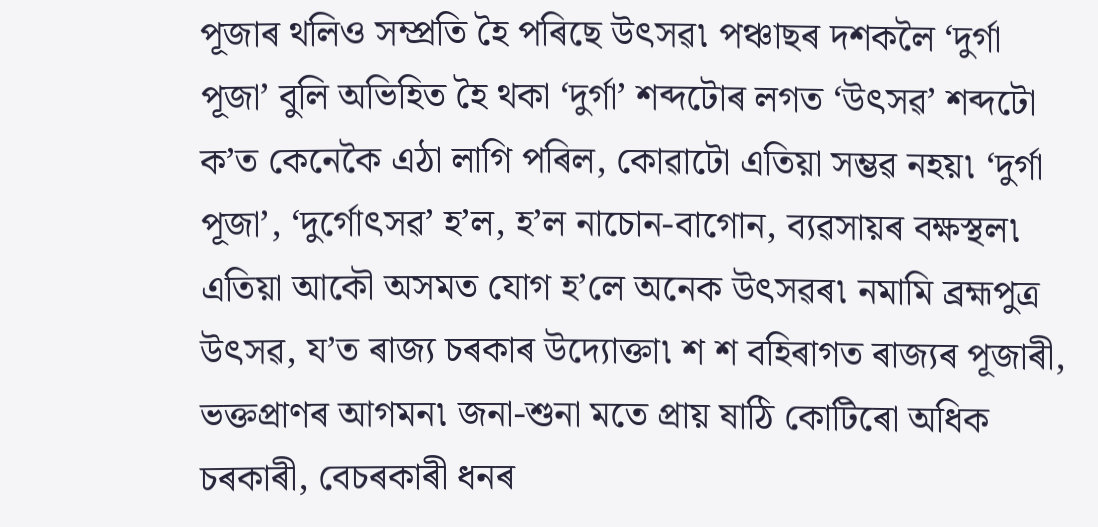পূজাৰ থলিও সম্প্ৰতি হৈ পৰিছে উৎসৱ৷ পঞ্চাছৰ দশকলৈ ‘দুৰ্গা পূজা’ বুলি অভিহিত হৈ থকা ‘দুৰ্গা’ শব্দটোৰ লগত ‘উৎসৱ’ শব্দটো ক’ত কেনেকৈ এঠা লাগি পৰিল, কোৱাটো এতিয়া সম্ভৱ নহয়৷ ‘দুৰ্গা পূজা’, ‘দুৰ্গোৎসৱ’ হ’ল, হ’ল নাচোন-বাগোন, ব্যৱসায়ৰ বক্ষস্থল৷ এতিয়া আকৌ অসমত যোগ হ’লে অনেক উৎসৱৰ৷ নমামি ব্ৰহ্মপুত্ৰ উৎসৱ, য’ত ৰাজ্য চৰকাৰ উদ্যোক্তা৷ শ শ বহিৰাগত ৰাজ্যৰ পূজাৰী, ভক্তপ্ৰাণৰ আগমন৷ জনা-শুনা মতে প্ৰায় ষাঠি কোটিৰো অধিক চৰকাৰী, বেচৰকাৰী ধনৰ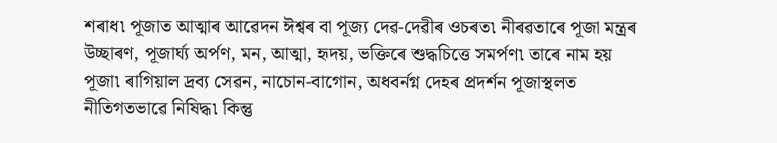শৰাধ৷ পূজাত আত্মাৰ আৱেদন ঈশ্বৰ বা পূজ্য দেৱ-দেৱীৰ ওচৰত৷ নীৰৱতাৰে পূজা মন্ত্ৰৰ উচ্ছাৰণ, পূজাৰ্ঘ্য অৰ্পণ, মন, আত্মা, হৃদয়, ভক্তিৰে শুদ্ধচিত্তে সমৰ্পণ৷ তাৰে নাম হয় পূজা৷ ৰাগিয়াল দ্ৰব্য সেৱন, নাচোন-বাগোন, অধবৰ্নগ্ন দেহৰ প্ৰদৰ্শন পূজাস্থলত নীতিগতভাৱে নিষিদ্ধ৷ কিন্তু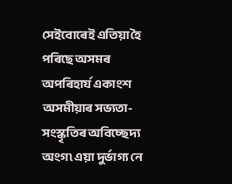সেইবোৰেই এতিয়া হৈ পৰিছে অসমৰ অপৰিহাৰ্য একাংশ অসমীয়াৰ সভ্যতা-সংস্কৃতিৰ অবিচ্ছেদ্য অংগ৷ এয়া দুৰ্ভাগ্য নে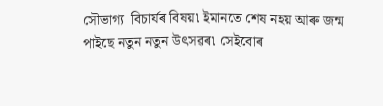সৌভাগ্য  বিচাৰ্যৰ বিষয়৷ ইমানতে শেষ নহয় আৰু জন্ম পাইছে নতুন নতুন উৎসৱৰ৷ সেইবোৰ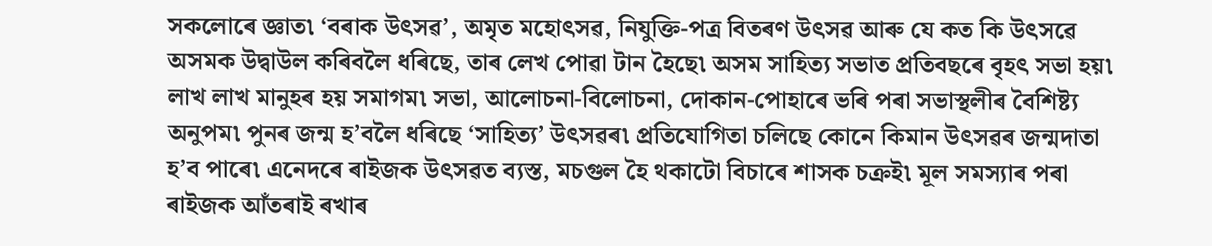সকলোৰে জ্ঞাত৷ ‘বৰাক উৎসৱ’, অমৃত মহোৎসৱ, নিযুক্তি-পত্ৰ বিতৰণ উৎসৱ আৰু যে কত কি উৎসৱে অসমক উদ্বাউল কৰিবলৈ ধৰিছে, তাৰ লেখ পোৱা টান হৈছে৷ অসম সাহিত্য সভাত প্ৰতিবছৰে বৃহৎ সভা হয়৷ লাখ লাখ মানুহৰ হয় সমাগম৷ সভা, আলোচনা-বিলোচনা, দোকান-পোহাৰে ভৰি পৰা সভাস্থলীৰ বৈশিষ্ট্য অনুপম৷ পুনৰ জন্ম হ’বলৈ ধৰিছে ‘সাহিত্য’ উৎসৱৰ৷ প্ৰতিযোগিতা চলিছে কোনে কিমান উৎসৱৰ জন্মদাতা হ’ব পাৰে৷ এনেদৰে ৰাইজক উৎসৱত ব্যস্ত, মচগুল হৈ থকাটো বিচাৰে শাসক চক্ৰই৷ মূল সমস্যাৰ পৰা ৰাইজক আঁতৰাই ৰখাৰ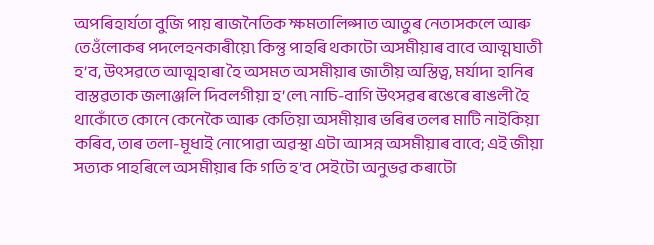অপৰিহাৰ্যতা বুজি পায় ৰাজনৈতিক ক্ষমতালিপ্সাত আতুৰ নেতাসকলে আৰু তেওঁলোকৰ পদলেহনকাৰীয়ে৷ কিন্তু পাহৰি থকাটো অসমীয়াৰ বাবে আত্মঘাতী হ’ব, উৎসৱতে আত্মহাৰা হৈ অসমত অসমীয়াৰ জাতীয় অস্তিত্ব, মৰ্যাদা হানিৰ বাস্তৱতাক জলাঞ্জলি দিবলগীয়া হ’লে৷ নাচি-বাগি উৎসৱৰ ৰঙেৰে ৰাঙলী হৈ থাকোঁতে কোনে কেনেকৈ আৰু কেতিয়া অসমীয়াৰ ভৰিৰ তলৰ মাটি নাইকিয়া কৰিব, তাৰ তলা-মূধাই নোপোৱা অৱস্থা এটা আসন্ন অসমীয়াৰ বাবে; এই জীয়া সত্যক পাহৰিলে অসমীয়াৰ কি গতি হ’ব সেইটো অনুভৱ কৰাটো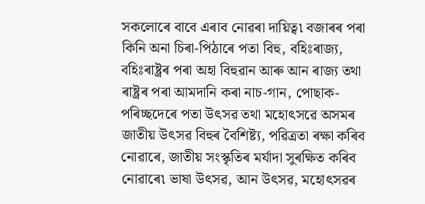সকলোৰে বাবে এৰাব নোৱৰা দায়িত্ব৷ বজাৰৰ পৰা কিনি অনা চিৰা-পিঠাৰে পতা বিহু, বহিঃৰাজ্য, বহিঃৰাষ্ট্ৰৰ পৰা অহা বিহুৱান আৰু আন ৰাজ্য তথা ৰাষ্ট্ৰৰ পৰা আমদানি কৰা নাচ-গান, পোছাক-পৰিচ্ছদেৰে পতা উৎসৱ তথা মহোৎসৱে অসমৰ জাতীয় উৎসৱ বিহুৰ বৈশিষ্ট্য, পৱিত্ৰতা ৰক্ষা কৰিব নোৱাৰে, জাতীয় সংস্কৃতিৰ মৰ্যাদা সুৰক্ষিত কৰিব নোৱাৰে৷ ভাষা উৎসৱ, আন উৎসৱ, মহোৎসৱৰ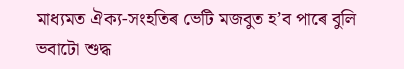মাধ্যমত ঐক্য-সংহতিৰ ভেটি মজবুত হ’ব পাৰে বুলি ভবাটো শুদ্ধ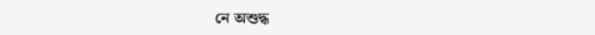নে অশুদ্ধ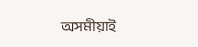অসমীয়াই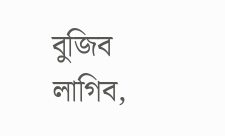বুজিব লাগিব,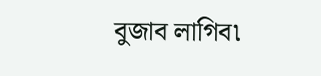বুজাব লাগিব৷